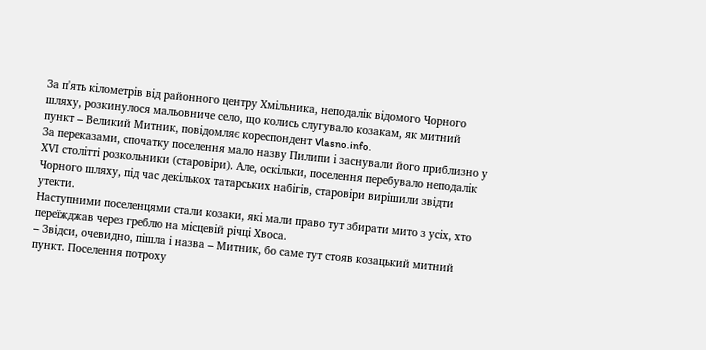За п'ять кілометрів від районного центру Хмільника, неподалік відомого Чорного шляху, розкинулося мальовниче село, що колись слугувало козакам, як митний пункт ‒ Великий Митник, повідомляє кореспондент Vlasno.info.
За переказами, спочатку поселення мало назву Пилипи і заснували його приблизно у ХVІ столітті розкольники (старовіри). Але, оскільки, поселення перебувало неподалік Чорного шляху, під час декількох татарських набігів, старовіри вирішили звідти утекти.
Наступними поселенцями стали козаки, які мали право тут збирати мито з усіх, хто переїжджав через греблю на місцевій річці Хвоса.
– Звідси, очевидно, пішла і назва ‒ Митник, бо саме тут стояв козацький митний пункт. Поселення потроху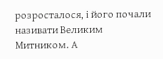розросталося, і його почали називати Великим Митником. А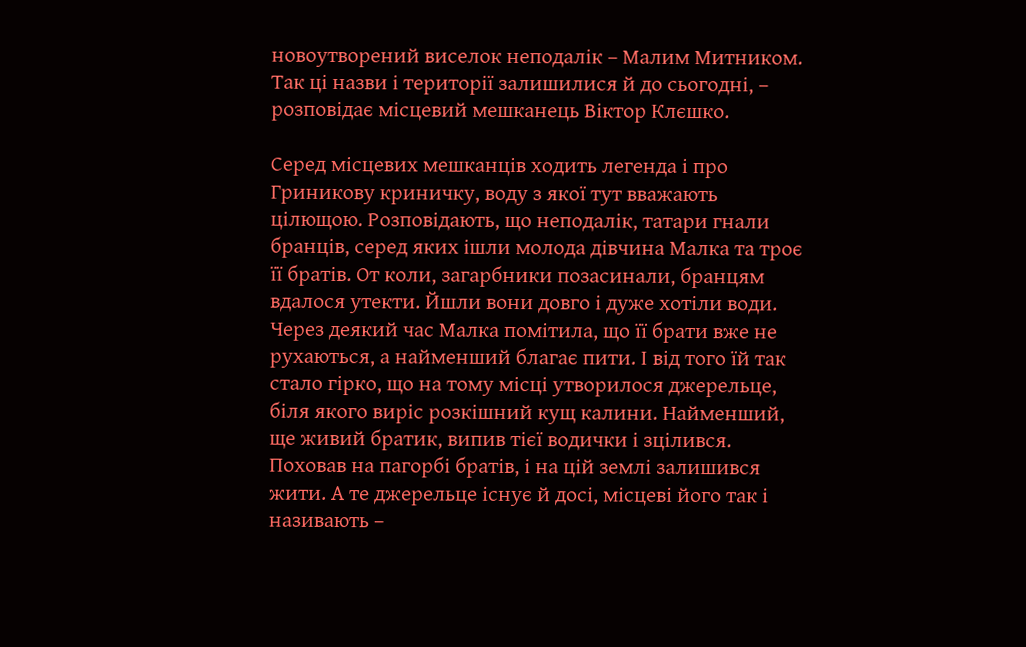новоутворений виселок неподалік ‒ Малим Митником. Так ці назви і території залишилися й до сьогодні, ‒ розповідає місцевий мешканець Віктор Клєшко.

Серед місцевих мешканців ходить легенда і про Гриникову криничку, воду з якої тут вважають цілющою. Розповідають, що неподалік, татари гнали бранців, серед яких ішли молода дівчина Малка та троє її братів. От коли, загарбники позасинали, бранцям вдалося утекти. Йшли вони довго і дуже хотіли води. Через деякий час Малка помітила, що її брати вже не рухаються, а найменший благає пити. І від того їй так стало гірко, що на тому місці утворилося джерельце, біля якого виріс розкішний кущ калини. Найменший, ще живий братик, випив тієї водички і зцілився. Поховав на пагорбі братів, і на цій землі залишився жити. А те джерельце існує й досі, місцеві його так і називають ‒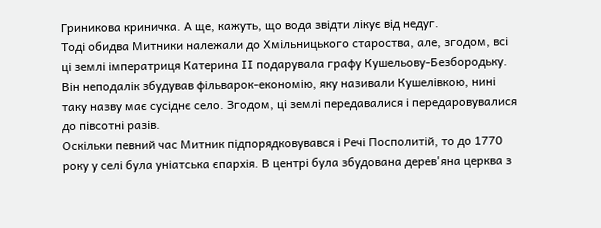Гриникова криничка. А ще, кажуть, що вода звідти лікує від недуг.
Тоді обидва Митники належали до Хмільницького староства, але, згодом, всі ці землі імператриця Катерина ІІ подарувала графу Кушельову-Безбородьку. Він неподалік збудував фільварок-економію, яку називали Кушелівкою, нині таку назву має сусіднє село. Згодом, ці землі передавалися і передаровувалися до півсотні разів.
Оскільки певний час Митник підпорядковувався і Речі Посполитій, то до 1770 року у селі була уніатська єпархія. В центрі була збудована дерев'яна церква з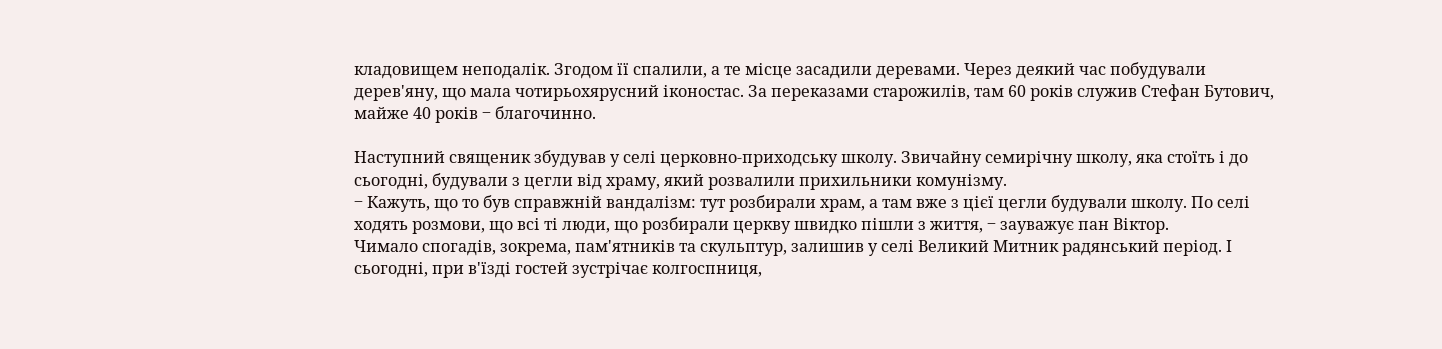кладовищем неподалік. Згодом її спалили, а те місце засадили деревами. Через деякий час побудували дерев'яну, що мала чотирьохярусний іконостас. За переказами старожилів, там 60 років служив Стефан Бутович, майже 40 років ‒ благочинно.

Наступний священик збудував у селі церковно-приходську школу. Звичайну семирічну школу, яка стоїть і до сьогодні, будували з цегли від храму, який розвалили прихильники комунізму.
‒ Кажуть, що то був справжній вандалізм: тут розбирали храм, а там вже з цієї цегли будували школу. По селі ходять розмови, що всі ті люди, що розбирали церкву швидко пішли з життя, ‒ зауважує пан Віктор.
Чимало спогадів, зокрема, пам'ятників та скульптур, залишив у селі Великий Митник радянський період. І сьогодні, при в'їзді гостей зустрічає колгоспниця,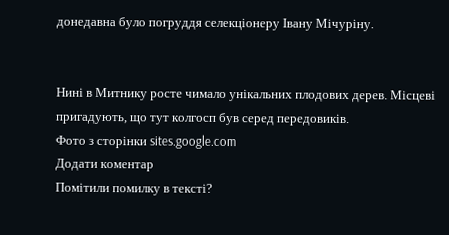донедавна було погруддя селекціонеру Івану Мічуріну.


Нині в Митнику росте чимало унікальних плодових дерев. Місцеві пригадують, що тут колгосп був серед передовиків.
Фото з сторінки sites.google.com
Додати коментар
Помітили помилку в тексті?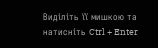Виділіть її мишкою та натисніть Ctrl + Enter